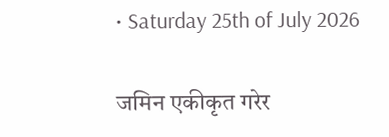• Saturday 25th of July 2026

जमिन एकीकृत गरेर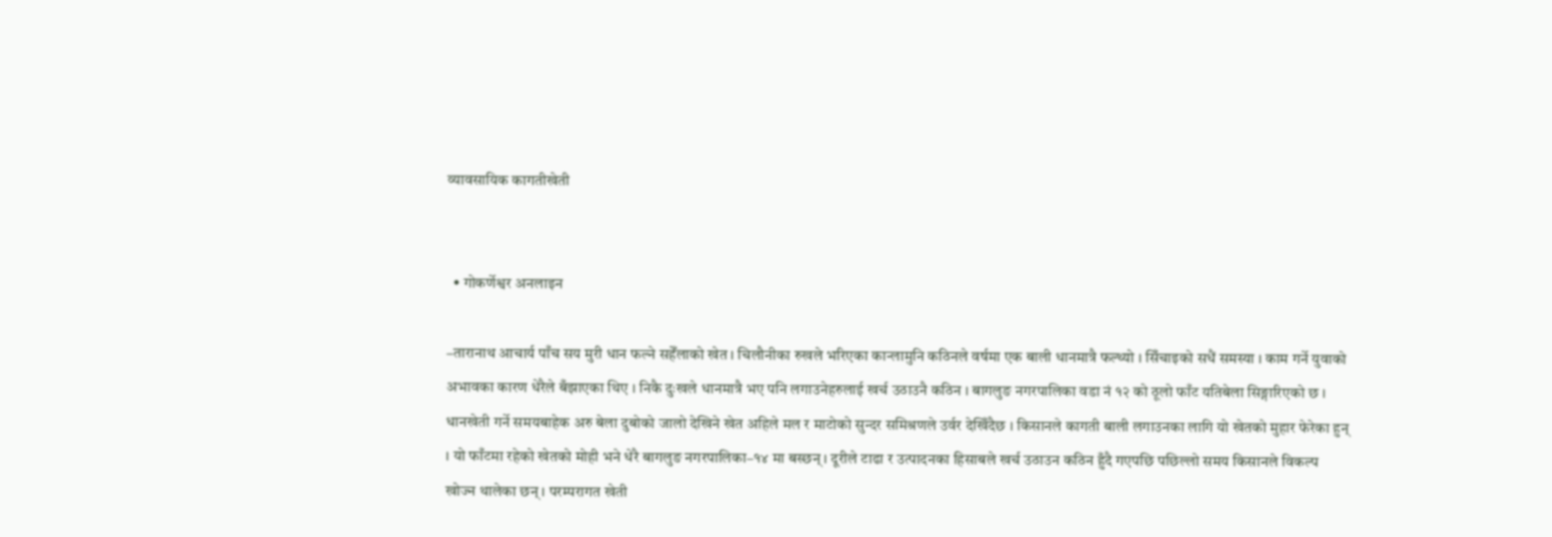व्यावसायिक कागतीखेती


  • गोकर्णेश्वर अनलाइन

–तारानाथ आचार्य पाँच सय मुरी धान फल्ने सहेँलाको खेत । चिलौनीका रुखले भरिएका कान्लामुनि कठिनले वर्षमा एक बाली धानमात्रै फल्थ्यो । सिँचाइको सधैं समस्या । काम गर्ने युवाको अभावका कारण धेरैले बँझाएका थिए । निकै दुःखले धानमात्रै भए पनि लगाउनेहरुलाई खर्च उठाउनै कठिन । बागलुङ नगरपालिका वडा नं १२ को ठूलो फाँट यतिबेला सिङ्गारिएको छ । धानखेती गर्ने समयबाहेक अरु बेला दुबोको जालो देखिने खेत अहिले मल र माटोको सुन्दर समिश्रणले उर्वर देखिँदैछ । किसानले कागती बाली लगाउनका लागि यो खेतको मुहार फेरेका हुन् । यो फाँटमा रहेको खेतको मोही भने धेरै बागलुङ नगरपालिका–१४ मा बस्छन् । दूरीले टाढा र उत्पादनका हिसाबले खर्च उठाउन कठिन हुँदै गएपछि पछिल्लो समय किसानले विकल्प खोज्न थालेका छन् । परम्परागत खेती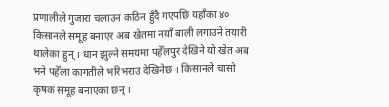प्रणालीले गुजारा चलाउन कठिन हुँदै गएपछि यहाँका ४० किसानले समूह बनाएर अब खेतमा नयाँ बाली लगाउने तयारी थालेका हुन् । धान झुल्ने समयमा पहेँलपुर देखिने यो खेत अब भने पहेँला कागतीले भरिभराउ देखिनेछ । किसानले चासो कृषक समूह बनाएका छन् ।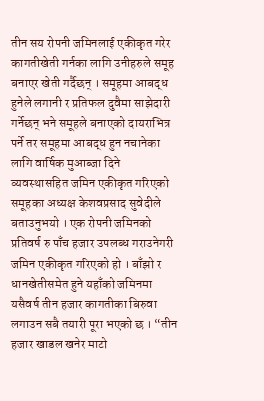तीन सय रोपनी जमिनलाई एकीकृत गरेर कागतीखेती गर्नका लागि उनीहरुले समूह बनाएर खेती गर्दैछन् । समूहमा आबद्ध हुनेले लगानी र प्रतिफल दुवैमा साझेदारी गर्नेछन् भने समूहले बनाएको दायराभित्र पर्ने तर समूहमा आबद्ध हुन नचानेका लागि वार्षिक मुआब्जा दिने व्यवस्थासहित जमिन एकीकृत गरिएको समूहका अध्यक्ष केशवप्रसाद सुवेदीले बताउनुभयो । एक रोपनी जमिनको प्रतिवर्ष रु पाँच हजार उपलब्ध गराउनेगरी जमिन एकीकृत गरिएको हो । बाँझो र धानखेतीसमेत हुने यहाँको जमिनमा यसैवर्ष तीन हजार कागतीका बिरुवा लगाउन सबै तयारी पूरा भएको छ । “तीन हजार खाडल खनेर माटो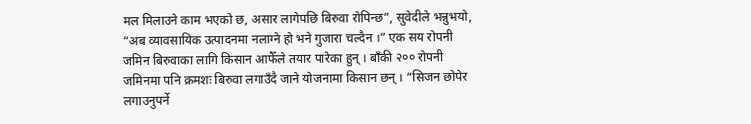मल मिलाउने काम भएको छ, असार लागेपछि बिरुवा रोपिन्छ”, सुवेदीले भन्नुभयो, “अब व्यावसायिक उत्पादनमा नलाग्ने हो भने गुजारा चल्दैन ।” एक सय रोपनी जमिन बिरुवाका लागि किसान आफैँले तयार पारेका हुन् । बाँकी २०० रोपनी जमिनमा पनि क्रमशः बिरुवा लगाउँदै जाने योजनामा किसान छन् । “सिजन छोपेर लगाउनुपर्ने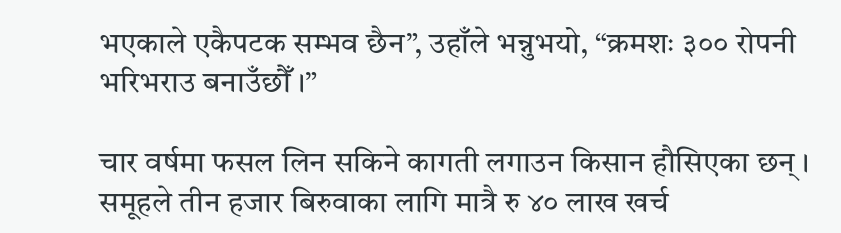भएकाले एकैपटक सम्भव छैन”, उहाँले भन्नुभयो, “क्रमशः ३०० रोपनी भरिभराउ बनाउँछौँ ।”

चार वर्षमा फसल लिन सकिने कागती लगाउन किसान हौसिएका छन् । समूहले तीन हजार बिरुवाका लागि मात्रै रु ४० लाख खर्च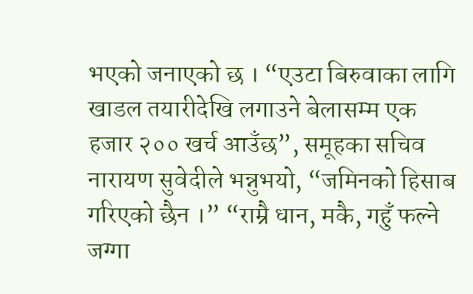भएको जनाएको छ । “एउटा बिरुवाका लागि खाडल तयारीदेखि लगाउने बेलासम्म एक हजार २०० खर्च आउँछ”, समूहका सचिव नारायण सुवेदीले भन्नुभयो, “जमिनको हिसाब गरिएको छैन ।” “राम्रै धान, मकै, गहुँ फल्ने जग्गा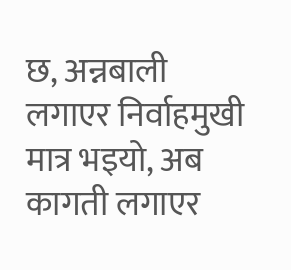छ, अन्नबाली लगाएर निर्वाहमुखी मात्र भइयो, अब कागती लगाएर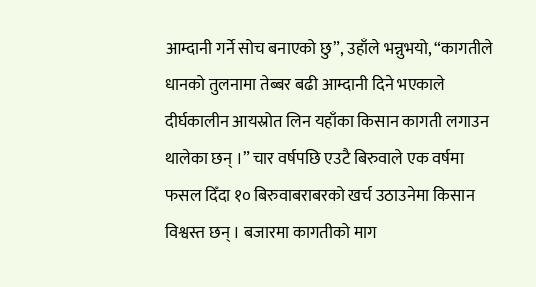आम्दानी गर्ने सोच बनाएको छु”, उहाँले भन्नुभयो, “कागतीले धानको तुलनामा तेब्बर बढी आम्दानी दिने भएकाले दीर्घकालीन आयस्रोत लिन यहाँका किसान कागती लगाउन थालेका छन् ।” चार वर्षपछि एउटै बिरुवाले एक वर्षमा फसल दिँदा १० बिरुवाबराबरको खर्च उठाउनेमा किसान विश्वस्त छन् । बजारमा कागतीको माग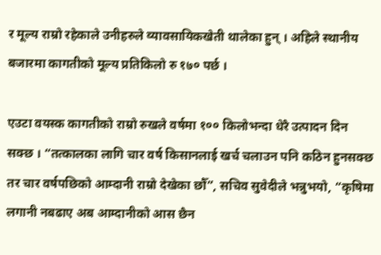र मूल्य राम्रो रहेकाले उनीहरुले व्यावसायिकखेती थालेका हुन् । अहिले स्थानीय बजारमा कागतीको मूल्य प्रतिकिलो रु १७० पर्छ ।

एउटा वयस्क कागतीको राम्रो रुखले वर्षमा १०० किलोभन्दा धेरै उत्पादन दिन सक्छ । “तत्कालका लागि चार वर्ष किसानलाई खर्च चलाउन पनि कठिन हुनसक्छ तर चार वर्षपछिको आम्दानी राम्रो देखेका छौँ”, सचिव सुवेदीले भन्नुभयो, “कृषिमा लगानी नबढाए अब आम्दानीको आस छैन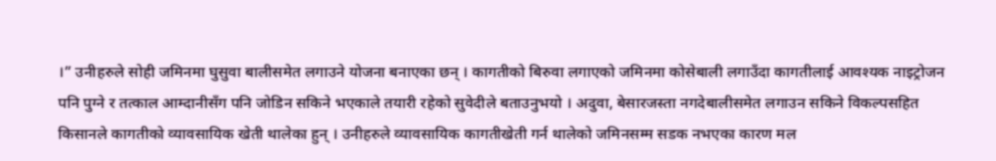।” उनीहरुले सोही जमिनमा घुसुवा बालीसमेत लगाउने योजना बनाएका छन् । कागतीको बिरुवा लगाएको जमिनमा कोसेबाली लगाउँदा कागतीलाई आवश्यक नाइट्रोजन पनि पुग्ने र तत्काल आम्दानीसँग पनि जोडिन सकिने भएकाले तयारी रहेको सुवेदीले बताउनुभयो । अदुवा, बेसारजस्ता नगदेबालीसमेत लगाउन सकिने विकल्पसहित किसानले कागतीको व्यावसायिक खेती थालेका हुन् । उनीहरुले व्यावसायिक कागतीखेती गर्न थालेको जमिनसम्म सडक नभएका कारण मल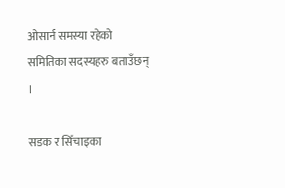ओसार्न समस्या रहेको समितिका सदस्यहरु बताउँछन् ।

सडक र सिँचाइका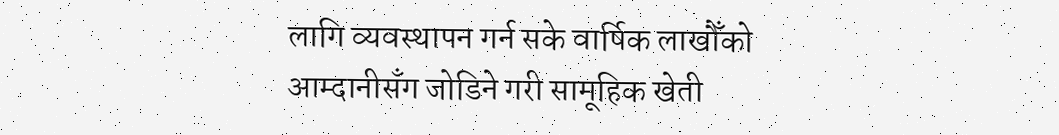लागि व्यवस्थापन गर्न सके वार्षिक लाखौँको आम्दानीसँग जोडिने गरी सामूहिक खेती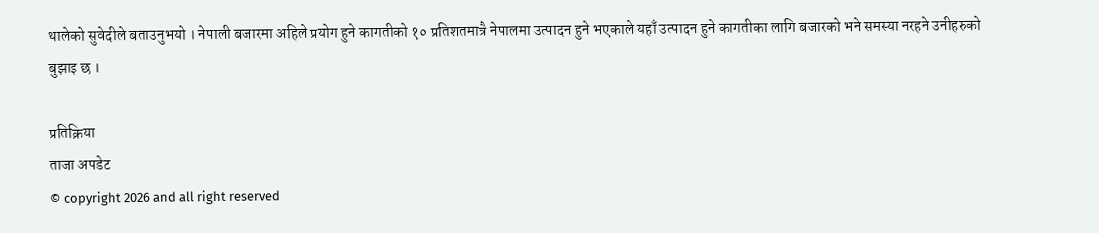थालेको सुवेदीले बताउनुभयो । नेपाली बजारमा अहिले प्रयोग हुने कागतीको १० प्रतिशतमात्रै नेपालमा उत्पादन हुने भएकाले यहाँ उत्पादन हुने कागतीका लागि बजारको भने समस्या नरहने उनीहरुको बुझाइ छ ।

प्रतिक्रिया
ताजा अपडेट
© copyright 2026 and all right reserved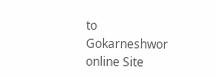to Gokarneshwor online Site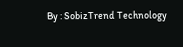By : SobizTrend Technology